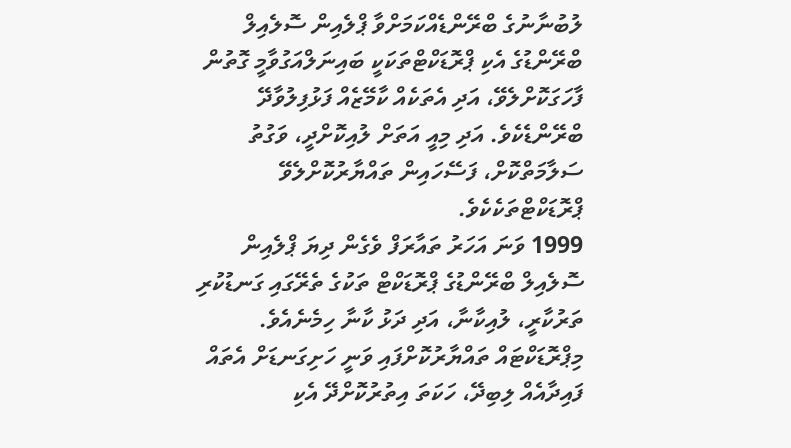ލުބުނާނުގެ ބްރޭންޑެއްކަމަށްވާ ޕްލެއިން ސޮލެއިލް ބްރޭންޑުގެ އެކި ޕްރޮޑަކްޓްތަކަކީ ބައިނަލްއަގުވާމީ ގޮތުން ފާހަގަކޮށްލެވޭ، އަދި އެތަކެއް ކާމޭޒެއް ފަޅުފިލުވާދޭ ބްރޭންޑެކެވެ. އަދި މިއީ އަތަށް ލުއިކޮށްދީ، ވަގުތު ސަލާމަތްކޮށް، ފަސޭހައިން ތައްޔާރުކޮށްލެވޭ ޕްރޮޑަކްޓްތަކެކެވެ.
1999 ވަނަ އަހަރު ތައާރަފް ވެގެން ދިޔަ ޕްލެއިން ސޮލެއިލް ބްރޭންޑުގެ ޕްރޮޑަކްޓް ތަކުގެ ތެރޭގައި ގަނޑުކުރި ތަރުކާރީ، ލުއިކާނާ، އަދި ދަޅު ކާނާ ހިމެނެއެވެ. މިޕްރޮޑަކްޓައް ތައްޔާރުކޮށްފައި ވަނީ ހަށިގަނޑަށް އެތައް ފައިދާއެއް ލިބިދޭ، ހަކަތަ އިތުރުކޮށްދޭ އެކި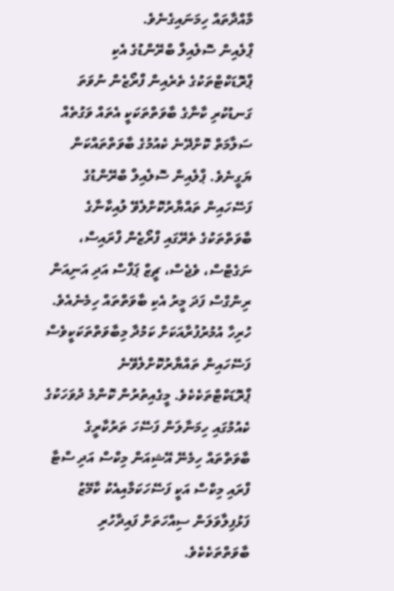މާއްދާތައް ހިމަނައިގެނެވެ.
ޕްލެއިން ސޮލެއިލް ބްރޭންޑުގެ އެކި ޕްރޮޑަކްޓްތަކުގެ ތެރެއިން ފްރޯޒެން ނުވަތަ ގަނޑުކުރި ކާނާގެ ބާވަތްތަކަކީ އެތައް ވަގުތެއް ސަލާމަތް ކޮށްދޭނެ ކެއުމުގެ ބާވަތްތައްކަން ޔަގީނެވެ. ޕްލެއިން ސޮލެއިލް ބްރޭންޑުގެ ފަސޭހައިން ތައްޔާރުކޮށްލެވޭ ލުއިކާނާގެ ބާވަތްތަކުގެ ތެރޭގައި ފްރޯޒެން ފްރައިސް، ނަގެޓްސް، ވެޖެސް، ޗީޒް ޕަފްސް އަދި އަނިއަން ރިންގްސް ފަދަ މީރު އެކި ބާވަތްތައް ހިމެނެއެވެ. ހުރިހާ އުމުރުފުރާއަކަށް ކަމުދާ މިބާވަތްތަކަކީވެސް ފަސޭހައިން ތައްޔާރުކޮށްލެވޭނެ ޕްރޮޑަކްޓްތަކެކެވެ. މީގެއިތުރުން ކޮންމެ ދުވަހަކުގެ ކެއުމުގައި ހިމަނާލަން ފަސޭހަ ތަރުކާރީގެ ބާވަތްތައް ހިމެނޭ އޭޝިއަން މިކްސް އަދި ސްޓާ ފްރައި މިކްސް އަކީ ފަސޭހަކަމާއިއެކު ކާމޭޒު ފަޅުފިލާވަލަން ސިއްހަތަށް ފައިދާހުރި ބާވަތްތަކެކެވެ.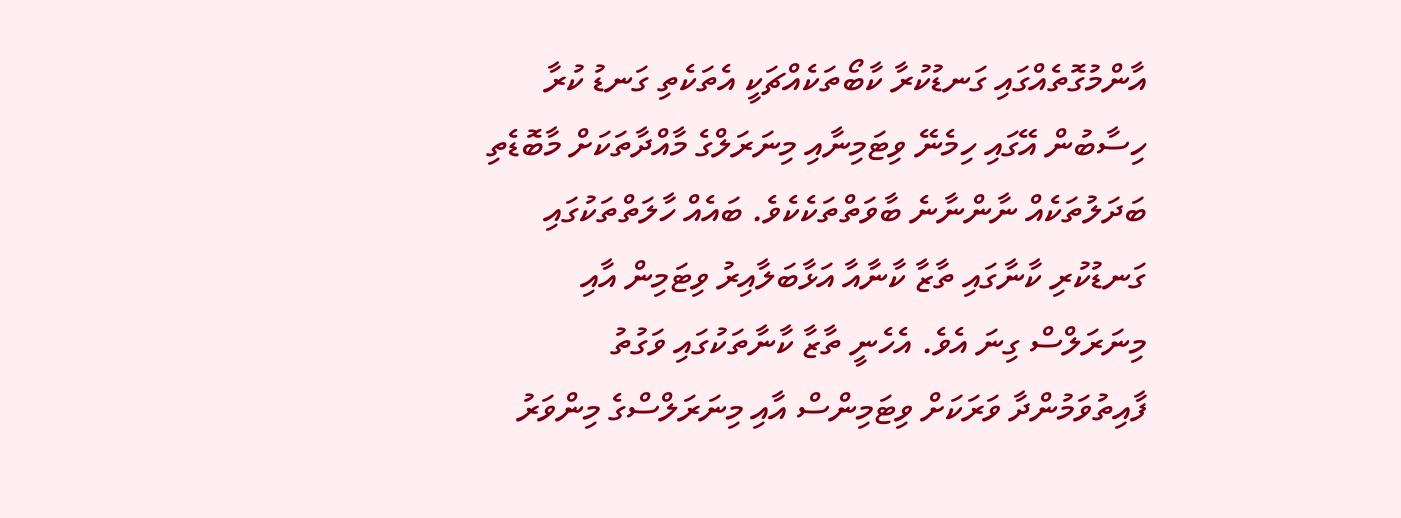އާންމުގޮތެއްގައި ގަނޑުކުރާ ކާބޯތަކެއްޗަކީ އެތަކެތި ގަނޑު ކުރާ ހިސާބުން އޭގައި ހިމެނޭ ވިޓަމިނާއި މިނަރަލްގެ މާއްދާތަކަށް މާބޮޑެތި ބަދަލުތަކެއް ނާންނާނެ ބާވަތްތަކެކެވެ. ބައެއް ހާލަތްތަކުގައި ގަނޑުކުރި ކާނާގައި ތާޒާ ކާނާއާ އަޅާބަލާއިރު ވިޓަމިން އާއި މިނަރަލްސް ގިނަ އެވެ. އެހެނީ ތާޒާ ކާނާތަކުގައި ވަގުތު ފާއިތުވަމުންދާ ވަރަކަށް ވިޓަމިންސް އާއި މިނަރަލްސްގެ މިންވަރު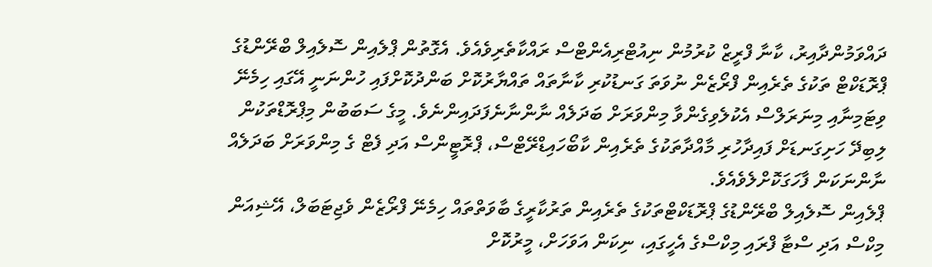ދައްވަމުންދާއިރު، ކާނާ ފްރީޒް ކުރުމުން ނިއުޓްރިއެންޓްސް ރައްކާތެރިވެއެވެ. އެގޮތުން ޕްލެއިން ސޮލެއިލް ބްރޭންޑުގެ ޕްރޮޑަކްޓް ތަކުގެ ތެރެއިން ފްރޯޒެން ނުވަތަ ގަނޑުކުރި ކާނާތައް ތައްޔާރުކޮށް ބަންދުކޮށްފައި ހުންނަނީ އޭގައި ހިމެނޭ ވިޓަމިނާއި މިނަރަލްސް އެކުލެވިގެންވާ މިންވަރަށް ބަދަލެއް ނާންނާނެފަދައިންނެވެ. މީގެ ސަބަބުން މިޕްރޮޑްތަކުން ލިބިދޭ ހަށިގަނޑަށް ފައިދާހުރި މާއްދާތަކުގެ ތެރެއިން ކާބޯހައިޑްރޭޓްސް، ޕްރޮޓީންސް އަދި ފެޓް ގެ މިންވަރަށް ބަދަލެއް ނާންނަކަން ފާހަގަކޮށްލެވެއެވެ.
ޕްލެއިން ސޮލެއިލް ބްރޭންޑުގެ ޕްރޮޑަކްޓްތަކުގެ ތެރެއިން ތަރުކާރީގެ ބާވަތްތައް ހިމެނޭ ފްރޯޒެން ވެޖިޓަބަލް، އޭޝިއަން މިކްސް އަދި ސްޓާ ފްރައި މިކްސްގެ އެހީގައި، ނިކަން އަވަހަށް، މީރުކޮށް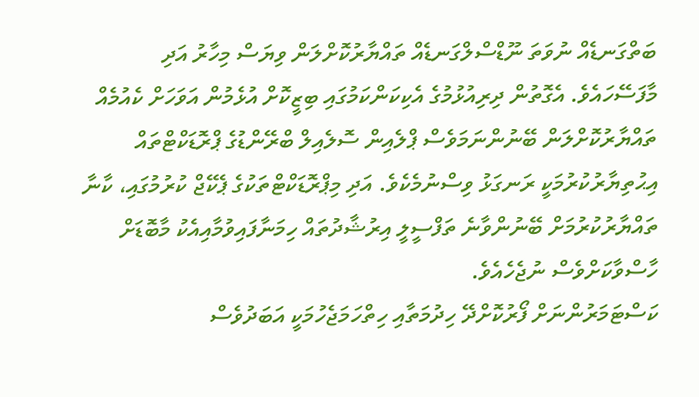ބަތްގަނޑެއް ނުވަތަ ނޫޑްސްލްގަނޑެއް ތައްޔާރުކޮށްލަން ވިޔަސް މިހާރު އަދި މާފަސޭހައެވެ. އެގޮތުން ދިރިއުޅުމުގެ އެކިކަންކަމުގައި ބިޒީކޮށް އުޅެމުން އަވަހަށް ކެއުމެއް ތައްޔާރުކޮށްލަން ބޭނުންނަމަވެސް ޕްލެއިން ސޮލެއިލް ބްރޭންޑުގެ ޕްރޮޑަކްޓްތައް އިޙުތިޔާރުކުރުމަކީ ރަނގަޅު ވިސްނުމެކެވެ. އަދި މިޕްރޮޑަކްޓްތަކުގެ ޕެކޭޖް ކުރުމުގައި، ކާނާ ތައްޔާރުކުރުމަށް ބޭނުންވާނެ ތަފްސީލީ އިރުޝާދުތައް ހިމަނާފައިވުމާއިއެކު މާބޮޑަށް ހާސްވާކަށްވެސް ނުޖެހެއެވެ.
ކަސްޓަމަރުންނަށް ފޯރުކޮށްދޭ ހިދުމަތާއި ހިތްހަމަޖެހުމަކީ އަބަދުވެސް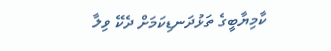ކާމިޔާބީގެ ތަޅުދަނޑިކަމަށް ދެކޭ ވިލާ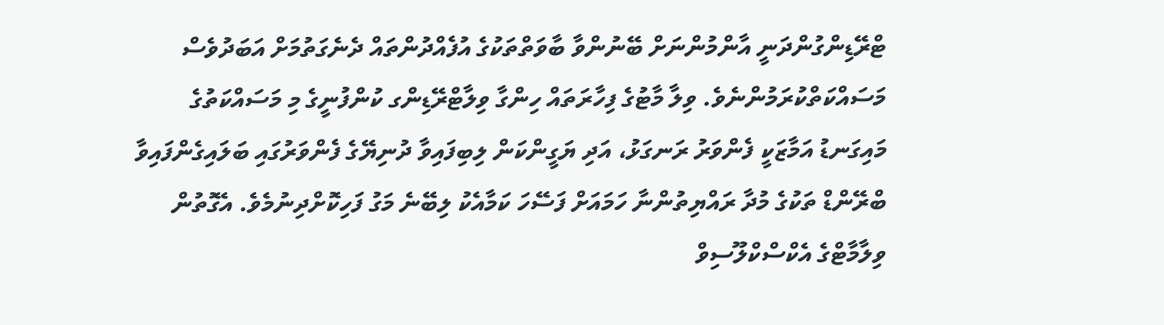ޓްރޭޑިންގުންދަނީ އާންމުންނަށް ބޭނުންވާ ބާވަތްތަކުގެ އުފެއްދުންތައް ދެނެގަތުމަށް އަބަދުވެސް މަސައްކަތްކުރަމުންނެވެ. ވިލާ މާޓުގެ ފިހާރަތައް ހިންގާ ވިލާޓްރޭޑިންގ ކުންފުނީގެ މި މަސައްކަތުގެ މައިގަނޑު އަމާޒަކީ ފެންވަރު ރަނގަޅު، އަދި ޔަގީންކަން ލިބިފައިވާ ދުނިޔޭގެ ފެންވަރުގައި ބަލައިގެންފައިވާ ބްރޭންޑް ތަކުގެ މުދާ ރައްޔިތުންނާ ހަމައަށް ފަސޭހަ ކަމާއެކު ލިބޭނެ މަގު ފަހިކޮށްދިނުމެވެ. އެގޮތުން ވިލާމާޓްގެ އެކްސްކްލޫސިވް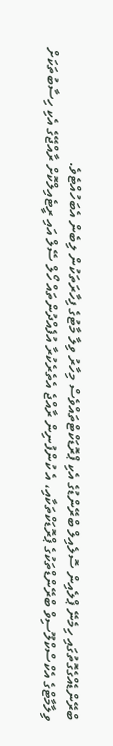ބްރޭންޑެއްގެގޮތުގައި ހިމެނޭ ޕްލެއިން ސޮލެއިލް ބްރޭންޑުގެ އެކި ޕްރޮޑަކްޓްތައްވެސް މިހާރު ވިލާ މާޓުގެ ފިހާރަތަކުން ލިބެން އެބަހުއްޓެވެ.
ވިލާމާޓްގެ އެކްސްކްލޫސިވް ބްރޭންޑްތަކުގެ ޕްރޮޑަކްތަކާއި، އެ ކުންފުނިން ރާއްޖެ އެތެރެކުރާ އުފެއްދުންތައް ހޯލް ސޭލް އައި ރީޓެއިލްކޮށް ރާއްޖޭގެ އެކި ހިސާބުތަކަށް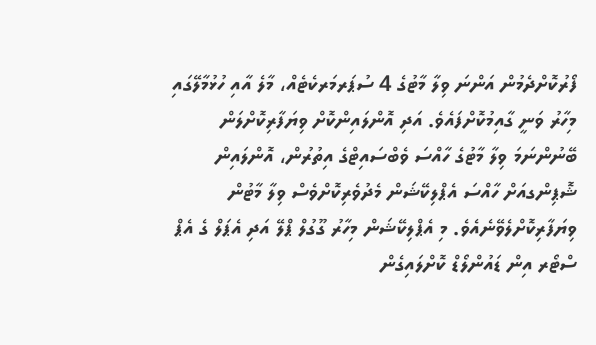ފޯރުކޮށްދެމުން އަންނަ ވިލާ މާޓުގެ 4 ސުޕަރމަރކެޓެއް، މާލެ އާއި ހުޅުމާލޭގައި މިހާރު ވަނީ ގާއިމުކޮށްފައެވެ. އަދި އޮންލައިންކޮށް ވިޔަފާރިކޮށްލަން ބޭނުންނަމަ ވިލާ މާޓުގެ ހާއްސަ ވެބްސައިޓްގެ އިތުރުން، އޮންލައިން ޝޮޕިންގއަށް ހާއްސަ އެޕްލިކޭޝަން މެދުވެރިކޮށްވެސް ވިލާ މާޓުން ވިޔަފާރިކޮށްލެވޭނެއެވެ. މި އެޕްލިކޭޝަން މިހާރު ގޫގުލް ޕްލޭ އަދި އެޕަލް ގެ އެޕް ސްޓޯރ އިން ޑައުންލޯޑް ކޮށްލައިގެން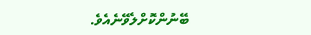ބޭނުންކޮށްލެވޭނެއެވެ.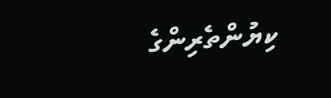ކިޔުންތެރިންގެ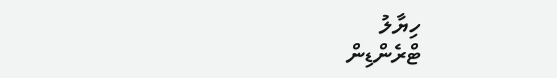ހިޔާލު
ޓްރެންޑިން